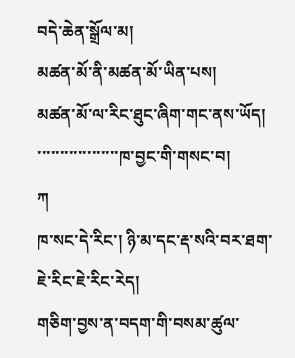བདེ་ཆེན་སྒྲོལ་མ།
མཚན་མོ་ནི་མཚན་མོ་ཡིན་པས།
མཚན་མོ་ལ་རིང་ཐུང་ཞིག་གང་ནས་ཡོད།
་་་་་་་་་་་་་་་་་་ཁ་བྱང་གི་གསང་བ།
ཀ
ཁ་སང་དེ་རིང་། ཉི་མ་དང་རྡ་སའི་བར་ཐག་ཇེ་རིང་ཇེ་རིང་རེད།
གཅིག་བྱས་ན་བདག་གི་བསམ་ཚུལ་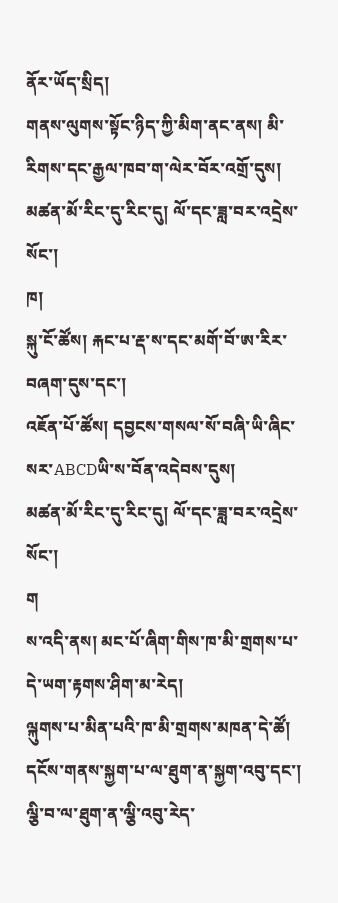ནོར་ཡོད་སྲིད།
གནས་ལུགས་སྟོང་ཉིད་ཀྱི་མིག་ནང་ནས། མི་རིགས་དང་རྒྱལ་ཁབ་ག་ལེར་བོར་འགྲོ་དུས།
མཚན་མོ་རིང་དུ་རིང་དུ། ལོ་དང་ཟླ་བར་འདྲེས་སོང་།
ཁ།
སྐུ་ངོ་ཚོས། རྐང་པ་རྡ་ས་དང་མགོ་བོ་ཨ་རིར་བཞག་དུས་དང་།
འཇོན་པོ་ཚོས། དབྱངས་གསལ་སོ་བཞི་ཡི་ཞིང་སར་ABCDཡི་ས་བོན་འདེབས་དུས།
མཚན་མོ་རིང་དུ་རིང་དུ། ལོ་དང་ཟླ་བར་འདྲེས་སོང་།
ག
ས་འདི་ནས། མང་པོ་ཞིག་གིས་ཁ་མི་གྲགས་པ་དེ་ཡག་རྟགས་ཤིག་མ་རེད།
ལྐུགས་པ་མིན་པའི་ཁ་མི་གྲགས་མཁན་དེ་ཚོ།
དངོས་གནས་སྐྱག་པ་ལ་ཐུག་ན་སྐྱག་འབུ་དང་།
ལྕི་བ་ལ་ཐུག་ན་ལྕི་འབུ་རེད་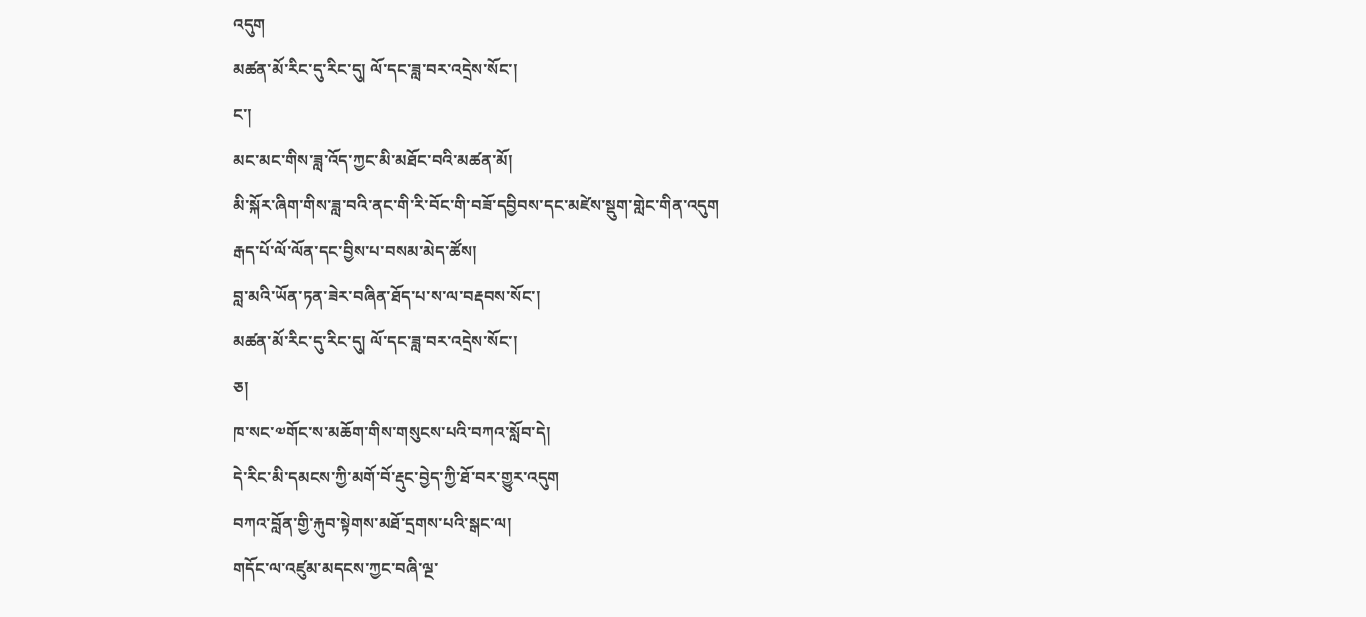འདུག
མཚན་མོ་རིང་དུ་རིང་དུ། ལོ་དང་ཟླ་བར་འདྲེས་སོང་།
ང་།
མང་མང་གིས་ཟླ་འོད་ཀྱང་མི་མཐོང་བའི་མཚན་མོ།
མི་སྐོར་ཞིག་གིས་ཟླ་བའི་ནང་གི་རི་བོང་གི་བཟོ་དབྱིབས་དང་མཛེས་སྡུག་གླེང་གིན་འདུག
རྒད་པོ་ལོ་ལོན་དང་བྱིས་པ་བསམ་མེད་ཚོས།
བླ་མའི་ཡོན་ཏན་ཟེར་བཞིན་ཐོད་པ་ས་ལ་བརྡབས་སོང་།
མཚན་མོ་རིང་དུ་རིང་དུ། ལོ་དང་ཟླ་བར་འདྲེས་སོང་།
ཅ།
ཁ་སང་༧གོང་ས་མཆོག་གིས་གསུངས་པའི་བཀའ་སློབ་དེ།
དེ་རིང་མི་དམངས་ཀྱི་མགོ་བོ་རྡུང་བྱེད་ཀྱི་ཐོ་བར་གྱུར་འདུག
བཀའ་བློན་གྱི་རྐུབ་སྟེགས་མཐོ་དྲགས་པའི་སྒང་ལ།
གདོང་ལ་འཛུམ་མདངས་ཀྱང་བཞི་ལྔ་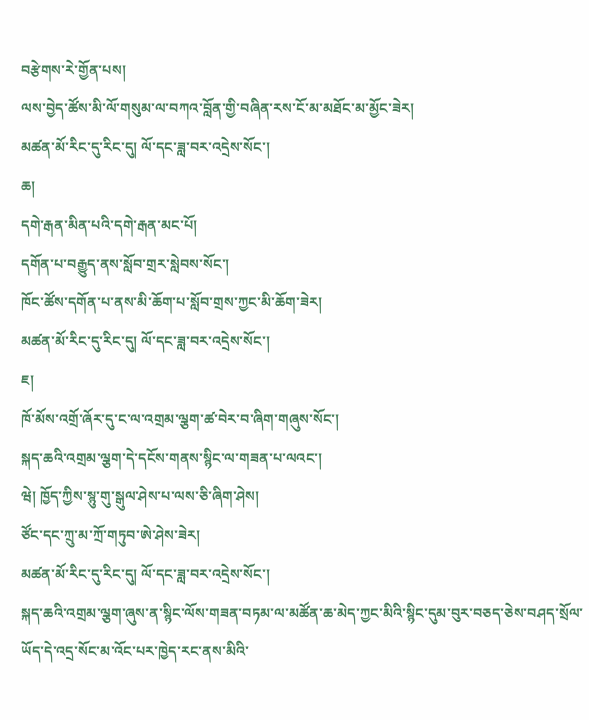བརྩེགས་རེ་གྱོན་པས།
ལས་བྱེད་ཚོས་མི་ལོ་གསུམ་ལ་བཀའ་བློན་གྱི་བཞིན་རས་ངོ་མ་མཐོང་མ་མྱོང་ཟེར།
མཚན་མོ་རིང་དུ་རིང་དུ། ལོ་དང་ཟླ་བར་འདྲེས་སོང་།
ཆ།
དགེ་རྒན་མིན་པའི་དགེ་རྒན་མང་པོ།
དགོན་པ་བརྒྱུད་ནས་སློབ་གྲར་སླེབས་སོང་།
ཁོང་ཚོས་དགོན་པ་ནས་མི་ཆོག་པ་སློབ་གྲས་ཀྱང་མི་ཆོག་ཟེར།
མཚན་མོ་རིང་དུ་རིང་དུ། ལོ་དང་ཟླ་བར་འདྲེས་སོང་།
ཇ།
ཁོ་མོས་འགྲོ་ཞོར་དུ་ང་ལ་འགྲམ་ལྕག་ཚ་བེར་བ་ཞིག་གཞུས་སོང་།
སྐད་ཆའི་འགྲམ་ལྕག་དེ་དངོས་གནས་སྙིང་ལ་གཟན་པ་ལའང་།
ཝེ། ཁྱོད་ཀྱིས་སྙུ་གུ་སྒུལ་ཤེས་པ་ལས་ཅི་ཞིག་ཤེས།
ཙོང་དང་ཀྲུ་མ་ཀྲོ་གཏུབ་ཨེ་ཤེས་ཟེར།
མཚན་མོ་རིང་དུ་རིང་དུ། ལོ་དང་ཟླ་བར་འདྲེས་སོང་།
སྐད་ཆའི་འགྲམ་ལྕག་ཞུས་ན་སྙིང་ལོས་གཟན་བཏམ་ལ་མཚོན་ཆ་མེད་ཀྱང་མིའི་སྙིང་དུམ་བུར་བཅད་ཅེས་བཤད་སྲོལ་ཡོད་དེ་འདྲ་སོང་མ་འོང་པར་ཁྱེད་རང་ནས་མིའི་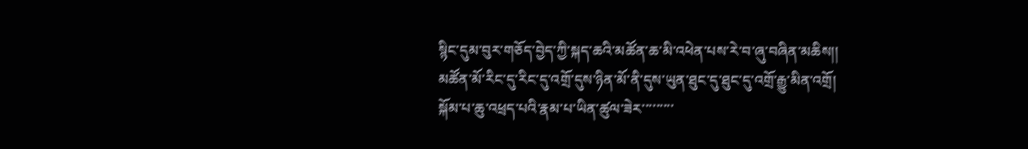སྙིང་དུམ་བུར་གཅོད་བྱེད་ཀྱི་སྐད་ཆའི་མཚོན་ཆ་མི་འཕེན་པས་རེ་བ་ཞུ་བཞིན་མཆིས།།
མཚོན་མོ་རིང་དུ་རིང་དུ་འགྲོ་དུས་ཉིན་མོ་ནི་དུས་ཡུན་ཐུང་དུ་ཐུང་དུ་འགྲོ་རྒྱུ་མིན་འགྲོ།
སྐོམ་པ་ཆུ་འཕྲད་པའི་རྣམ་པ་ཡིན་ཚུལ་ཟེར་་་་་་་་་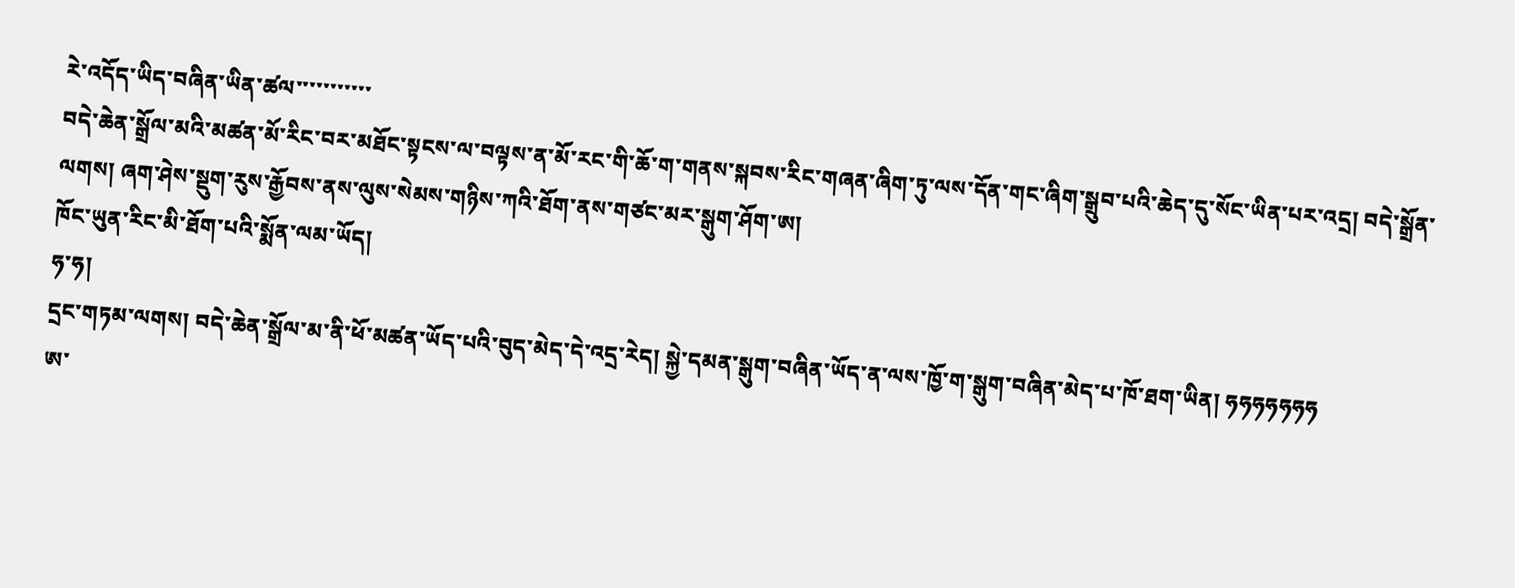རེ་འདོད་ཡིད་བཞིན་ཡིན་ཚལ་་་་་་་་་་་
བདེ་ཆེན་སྒྲོལ་མའི་མཚན་མོ་རིང་བར་མཐོང་སྟངས་ལ་བལྟས་ན་མོ་རང་གི་ཆོ་ག་གནས་སྐབས་རིང་གཞན་ཞིག་ཏུ་ལས་དོན་གང་ཞིག་སྒྲུབ་པའི་ཆེད་དུ་སོང་ཡིན་པར་འདྲ། བདེ་སྒྲོན་ལགས། ཞག་ཤེས་སྡུག་རུས་རྒྱོབས་ནས་ལུས་སེམས་གཉིས་ཀའི་ཐོག་ནས་གཙང་མར་སྒུག་ཤོག་ཨ།
ཁོང་ཡུན་རིང་མི་ཐོག་པའི་སྨོན་ལམ་ཡོད།
ཧ་ཧ།
དྲང་གཏམ་ལགས། བདེ་ཆེན་སྒྲོལ་མ་ནི་ཕོ་མཚན་ཡོད་པའི་བུད་མེད་དེ་འདྲ་རེད། སྐྱེ་དམན་སྒུག་བཞིན་ཡོད་ན་ལས་ཁྱོ་ག་སྒུག་བཞིན་མེད་པ་ཁོ་ཐག་ཡིན། ཧཧཧཧཧཧཧ
ཨ་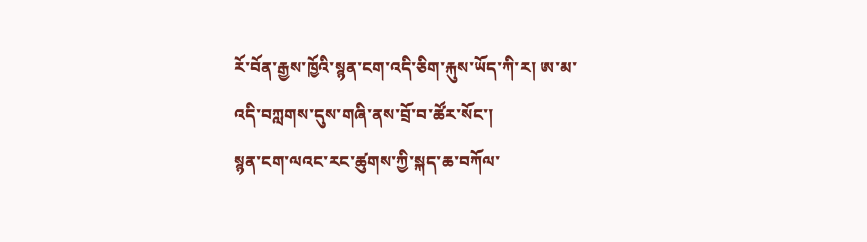རོ་བོན་རྒྱས་ཁྱོའི་སྙན་ངག་འདི་ཅིག་རྐུས་ཡོད་ཀི་ར། ཨ་མ་འདི་བཀླགས་དུས་གཞི་ནས་བྲོ་བ་ཚོར་སོང་།
སྙན་ངག་ལའང་རང་ཚུགས་ཀྱི་སྐད་ཆ་བཀོལ་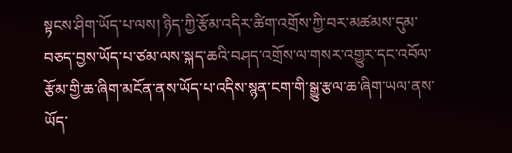སྟངས་ཤིག་ཡོད་པ་ལས། ཉིད་ཀྱི་རྩོམ་འདིར་ཚིག་འགྲོས་ཀྱི་བར་མཚམས་དུམ་བཅད་བྱས་ཡོད་པ་ཙམ་ལས་སྐད་ཆའི་བཤད་འགྲོས་ལ་གསར་འགྱུར་དང་འབོལ་རྩོམ་གྱི་ཆ་ཞིག་མངོན་ནས་ཡོད་པ་འདིས་སྙན་ངག་གི་སྒྱུ་རྩལ་ཆ་ཞིག་ཡལ་ནས་ཡོད་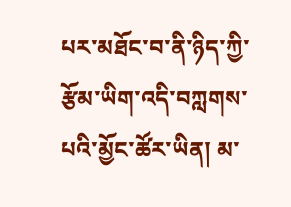པར་མཐོང་བ་ནི་ཉིད་ཀྱི་རྩོམ་ཡིག་འདི་བཀླགས་པའི་མྱོང་ཚོར་ཡིན། མ་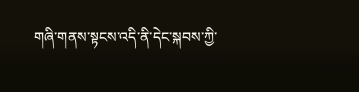གཞི་གནས་སྟངས་འདི་ནི་དེང་སྐབས་ཀྱི་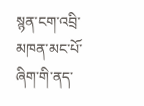སྙན་ངག་འབྲི་མཁན་མང་པོ་ཞིག་གི་ནད་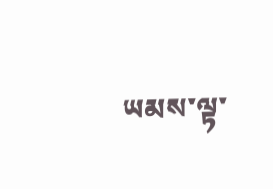ཡམས་ལྟ་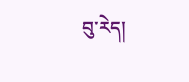བུ་རེད།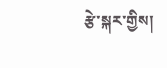རྩེ་སྐར་གྱིས།